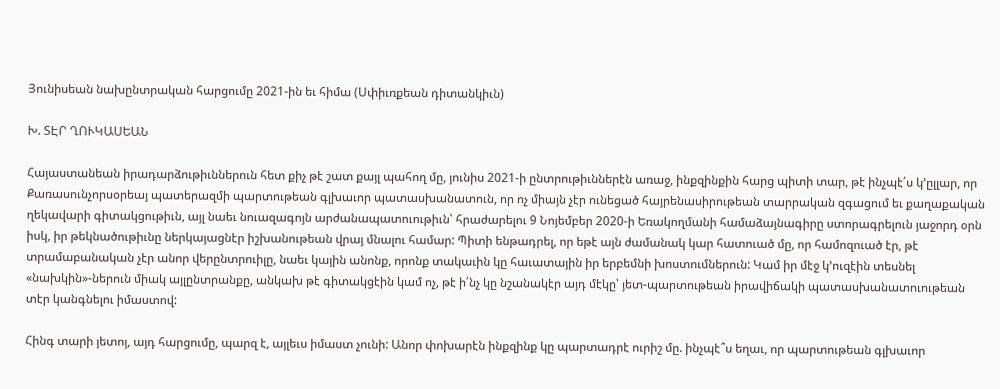Յունիսեան նախընտրական հարցումը 2021-ին եւ հիմա (Սփիւռքեան դիտանկիւն)

Խ. ՏԷՐ ՂՈՒԿԱՍԵԱՆ

Հայաստանեան իրադարձութիւններուն հետ քիչ թէ շատ քայլ պահող մը, յունիս 2021-ի ընտրութիւններէն առաջ, ինքզինքին հարց պիտի տար, թէ ինչպէ՛ս կ’ըլլար, որ Քառասունչորսօրեայ պատերազմի պարտութեան գլխաւոր պատասխանատուն, որ ոչ միայն չէր ունեցած հայրենասիրութեան տարրական զգացում եւ քաղաքական ղեկավարի գիտակցութիւն, այլ նաեւ նուազագոյն արժանապատուութիւն՝ հրաժարելու 9 Նոյեմբեր 2020-ի Եռակողմանի համաձայնագիրը ստորագրելուն յաջորդ օրն իսկ, իր թեկնածութիւնը ներկայացնէր իշխանութեան վրայ մնալու համար: Պիտի ենթադրել, որ եթէ այն ժամանակ կար հատուած մը, որ համոզուած էր, թէ տրամաբանական չէր անոր վերընտրուիլը, նաեւ կային անոնք, որոնք տակաւին կը հաւատային իր երբեմնի խոստումներուն: Կամ իր մէջ կ’ուզէին տեսնել «նախկին»-ներուն միակ այլընտրանքը, անկախ թէ գիտակցէին կամ ոչ, թէ ի՛նչ կը նշանակէր այդ մէկը՝ յետ-պարտութեան իրավիճակի պատասխանատուութեան տէր կանգնելու իմաստով:

Հինգ տարի յետոյ, այդ հարցումը, պարզ է, այլեւս իմաստ չունի: Անոր փոխարէն ինքզինք կը պարտադրէ ուրիշ մը. ինչպէ՞ս եղաւ, որ պարտութեան գլխաւոր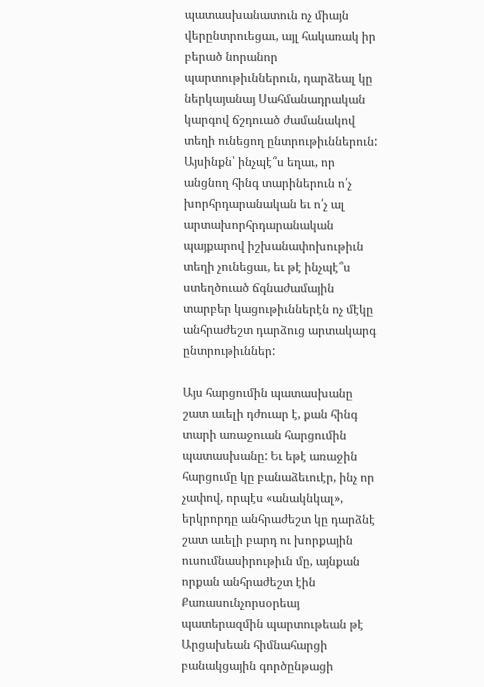պատասխանատուն ոչ միայն վերընտրուեցաւ, այլ հակառակ իր բերած նորանոր պարտութիւններուն, դարձեալ կը ներկայանայ Սահմանադրական կարգով ճշդուած ժամանակով տեղի ունեցող ընտրութիւններուն: Այսինքն՝ ինչպէ՞ս եղաւ, որ անցնող հինգ տարիներուն ո՛չ խորհրդարանական եւ ո՛չ ալ արտախորհրդարանական պայքարով իշխանափոխութիւն տեղի չունեցաւ, եւ թէ ինչպէ՞ս ստեղծուած ճգնաժամային տարբեր կացութիւններէն ոչ մէկը անհրաժեշտ դարձուց արտակարգ ընտրութիւններ:

Այս հարցումին պատասխանը շատ աւելի դժուար է, քան հինգ տարի առաջուան հարցումին պատասխանը: Եւ եթէ առաջին հարցումը կը բանաձեւուէր, ինչ որ չափով, որպէս «անակնկալ», երկրորդը անհրաժեշտ կը դարձնէ շատ աւելի բարդ ու խորքային ուսումնասիրութիւն մը, այնքան որքան անհրաժեշտ էին Քառասունչորսօրեայ պատերազմին պարտութեան թէ Արցախեան հիմնահարցի բանակցային գործընթացի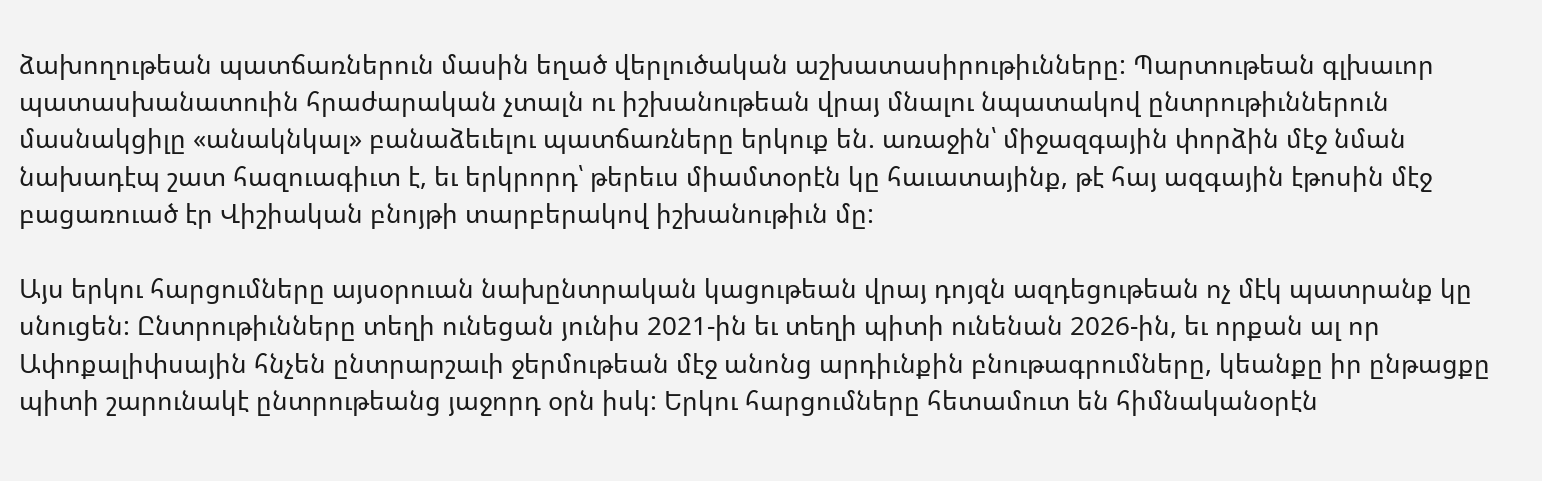ձախողութեան պատճառներուն մասին եղած վերլուծական աշխատասիրութիւնները: Պարտութեան գլխաւոր պատասխանատուին հրաժարական չտալն ու իշխանութեան վրայ մնալու նպատակով ընտրութիւններուն մասնակցիլը «անակնկալ» բանաձեւելու պատճառները երկուք են. առաջին՝ միջազգային փորձին մէջ նման նախադէպ շատ հազուագիւտ է, եւ երկրորդ՝ թերեւս միամտօրէն կը հաւատայինք, թէ հայ ազգային էթոսին մէջ բացառուած էր Վիշիական բնոյթի տարբերակով իշխանութիւն մը:

Այս երկու հարցումները այսօրուան նախընտրական կացութեան վրայ դոյզն ազդեցութեան ոչ մէկ պատրանք կը սնուցեն: Ընտրութիւնները տեղի ունեցան յունիս 2021-ին եւ տեղի պիտի ունենան 2026-ին, եւ որքան ալ որ Ափոքալիփսային հնչեն ընտրարշաւի ջերմութեան մէջ անոնց արդիւնքին բնութագրումները, կեանքը իր ընթացքը պիտի շարունակէ ընտրութեանց յաջորդ օրն իսկ: Երկու հարցումները հետամուտ են հիմնականօրէն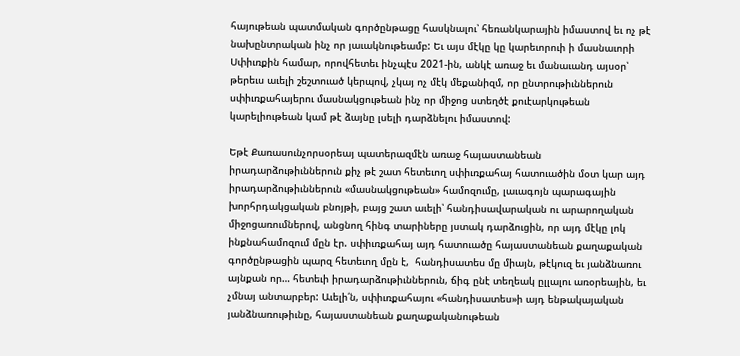հայութեան պատմական գործընթացը հասկնալու՝ հեռանկարային իմաստով եւ ոչ թէ նախընտրական ինչ որ յաւակնութեամբ: Եւ այս մէկը կը կարեւորուի ի մասնաւորի Սփիւռքին համար, որովհետեւ ինչպէս 2021-ին, անկէ առաջ եւ մանաւանդ այսօր՝ թերեւս աւելի շեշտուած կերպով, չկայ ոչ մէկ մեքանիզմ, որ ընտրութիւններուն սփիւռքահայերու մասնակցութեան ինչ որ միջոց ստեղծէ քուէարկութեան կարելիութեան կամ թէ ձայնը լսելի դարձնելու իմաստով:

Եթէ Քառասունչորսօրեայ պատերազմէն առաջ հայաստանեան իրադարձութիւններուն քիչ թէ շատ հետեւող սփիւռքահայ հատուածին մօտ կար այդ իրադարձութիւններուն «մասնակցութեան» համոզումը, լաւագոյն պարագային խորհրդակցական բնոյթի, բայց շատ աւելի՝ հանդիսավարական ու արարողական միջոցառումներով, անցնող հինգ տարիները յստակ դարձուցին, որ այդ մէկը լոկ ինքնահամոզում մըն էր. սփիւռքահայ այդ հատուածը հայաստանեան քաղաքական գործընթացին պարզ հետեւող մըն է,  հանդիսատես մը միայն, թէկուզ եւ յանձնառու այնքան որ… հետեւի իրադարձութիւններուն, ճիգ ընէ տեղեակ ըլլալու առօրեային, եւ չմնայ անտարբեր: Աւելի՛ն, սփիւռքահայու «հանդիսատես»ի այդ ենթակայական յանձնառութիւնը, հայաստանեան քաղաքականութեան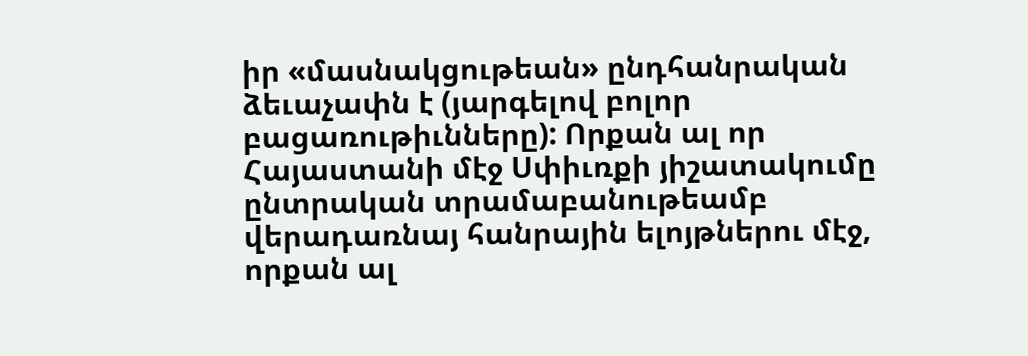իր «մասնակցութեան» ընդհանրական ձեւաչափն է (յարգելով բոլոր բացառութիւնները): Որքան ալ որ Հայաստանի մէջ Սփիւռքի յիշատակումը ընտրական տրամաբանութեամբ վերադառնայ հանրային ելոյթներու մէջ, որքան ալ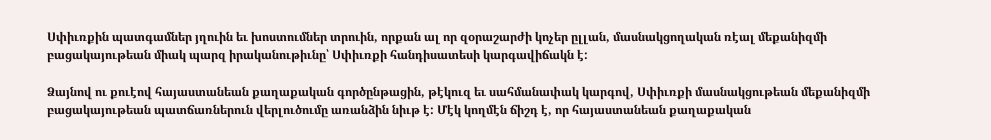Սփիւռքին պատգամներ յղուին եւ խոստումներ տրուին, որքան ալ որ զօրաշարժի կոչեր ըլլան, մասնակցողական ռէալ մեքանիզմի բացակայութեան միակ պարզ իրականութիւնը՝ Սփիւռքի հանդիսատեսի կարգավիճակն է:

Ձայնով ու քուէով հայաստանեան քաղաքական գործընթացին, թէկուզ եւ սահմանափակ կարգով, Սփիւռքի մասնակցութեան մեքանիզմի բացակայութեան պատճառներուն վերլուծումը առանձին նիւթ է: Մէկ կողմէն ճիշդ է, որ հայաստանեան քաղաքական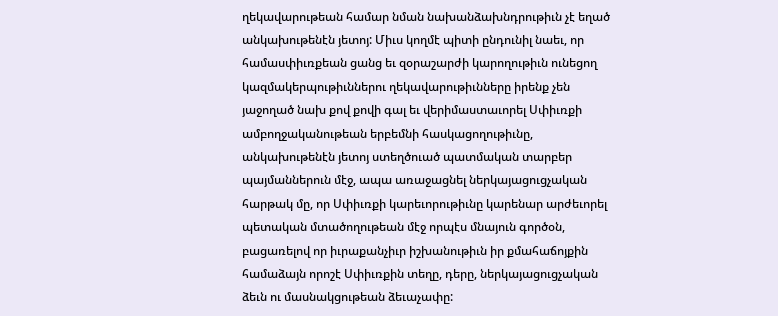ղեկավարութեան համար նման նախանձախնդրութիւն չէ եղած անկախութենէն յետոյ: Միւս կողմէ պիտի ընդունիլ նաեւ, որ համասփիւռքեան ցանց եւ զօրաշարժի կարողութիւն ունեցող կազմակերպութիւններու ղեկավարութիւնները իրենք չեն յաջողած նախ քով քովի գալ եւ վերիմաստաւորել Սփիւռքի ամբողջականութեան երբեմնի հասկացողութիւնը, անկախութենէն յետոյ ստեղծուած պատմական տարբեր պայմաններուն մէջ, ապա առաջացնել ներկայացուցչական հարթակ մը, որ Սփիւռքի կարեւորութիւնը կարենար արժեւորել պետական մտածողութեան մէջ որպէս մնայուն գործօն, բացառելով որ իւրաքանչիւր իշխանութիւն իր քմահաճոյքին համաձայն որոշէ Սփիւռքին տեղը, դերը, ներկայացուցչական ձեւն ու մասնակցութեան ձեւաչափը: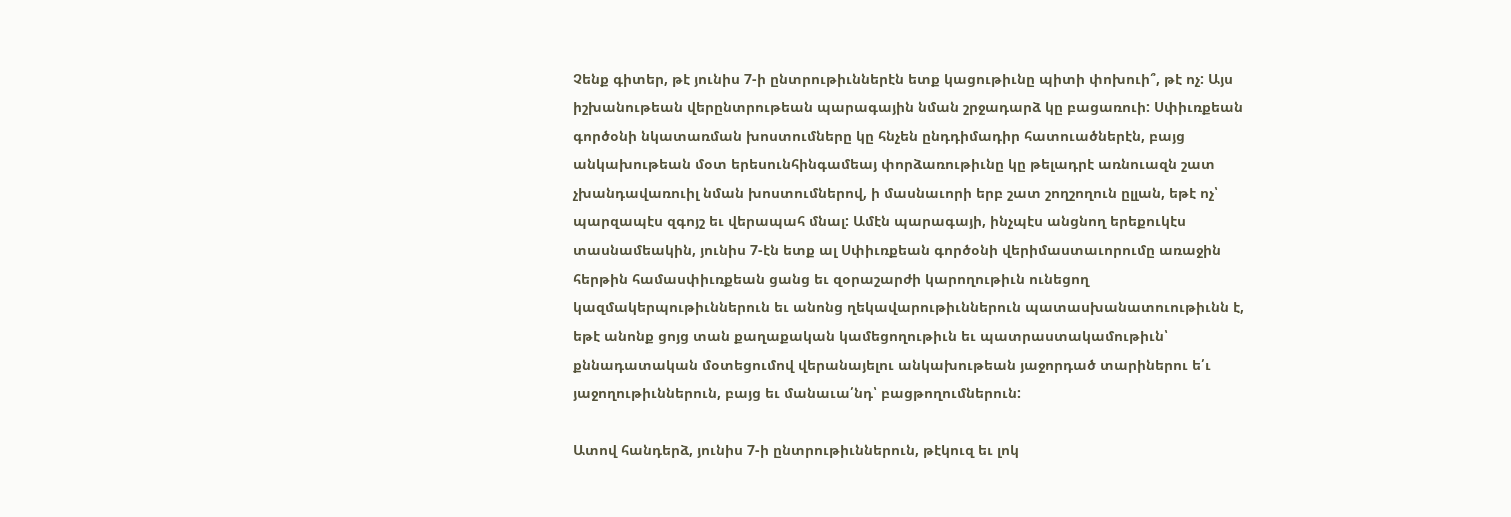Չենք գիտեր, թէ յունիս 7-ի ընտրութիւններէն ետք կացութիւնը պիտի փոխուի՞, թէ ոչ: Այս իշխանութեան վերընտրութեան պարագային նման շրջադարձ կը բացառուի: Սփիւռքեան գործօնի նկատառման խոստումները կը հնչեն ընդդիմադիր հատուածներէն, բայց անկախութեան մօտ երեսունհինգամեայ փորձառութիւնը կը թելադրէ առնուազն շատ չխանդավառուիլ նման խոստումներով, ի մասնաւորի երբ շատ շողշողուն ըլլան, եթէ ոչ՝ պարզապէս զգոյշ եւ վերապահ մնալ: Ամէն պարագայի, ինչպէս անցնող երեքուկէս տասնամեակին, յունիս 7-էն ետք ալ Սփիւռքեան գործօնի վերիմաստաւորումը առաջին հերթին համասփիւռքեան ցանց եւ զօրաշարժի կարողութիւն ունեցող կազմակերպութիւններուն եւ անոնց ղեկավարութիւններուն պատասխանատուութիւնն է, եթէ անոնք ցոյց տան քաղաքական կամեցողութիւն եւ պատրաստակամութիւն՝ քննադատական մօտեցումով վերանայելու անկախութեան յաջորդած տարիներու ե՛ւ յաջողութիւններուն, բայց եւ մանաւա՛նդ՝ բացթողումներուն:

Ատով հանդերձ, յունիս 7-ի ընտրութիւններուն, թէկուզ եւ լոկ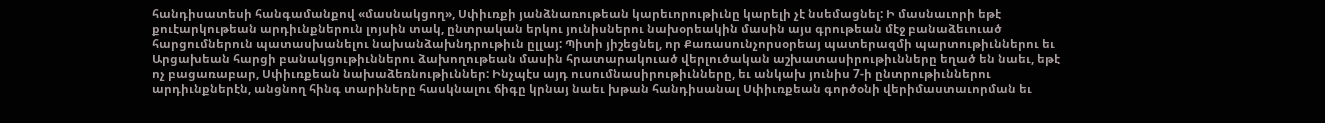հանդիսատեսի հանգամանքով «մասնակցող», Սփիւռքի յանձնառութեան կարեւորութիւնը կարելի չէ նսեմացնել: Ի մասնաւորի եթէ քուէարկութեան արդիւնքներուն լոյսին տակ, ընտրական երկու յունիսներու նախօրեակին մասին այս գրութեան մէջ բանաձեւուած հարցումներուն պատասխանելու նախանձախնդրութիւն ըլլայ: Պիտի յիշեցնել, որ Քառասունչորսօրեայ պատերազմի պարտութիւններու եւ Արցախեան հարցի բանակցութիւններու ձախողութեան մասին հրատարակուած վերլուծական աշխատասիրութիւնները եղած են նաեւ, եթէ ոչ բացառաբար, Սփիւռքեան նախաձեռնութիւններ: Ինչպէս այդ ուսումնասիրութիւնները, եւ անկախ յունիս 7-ի ընտրութիւններու արդիւնքներէն, անցնող հինգ տարիները հասկնալու ճիգը կրնայ նաեւ խթան հանդիսանալ Սփիւռքեան գործօնի վերիմաստաւորման եւ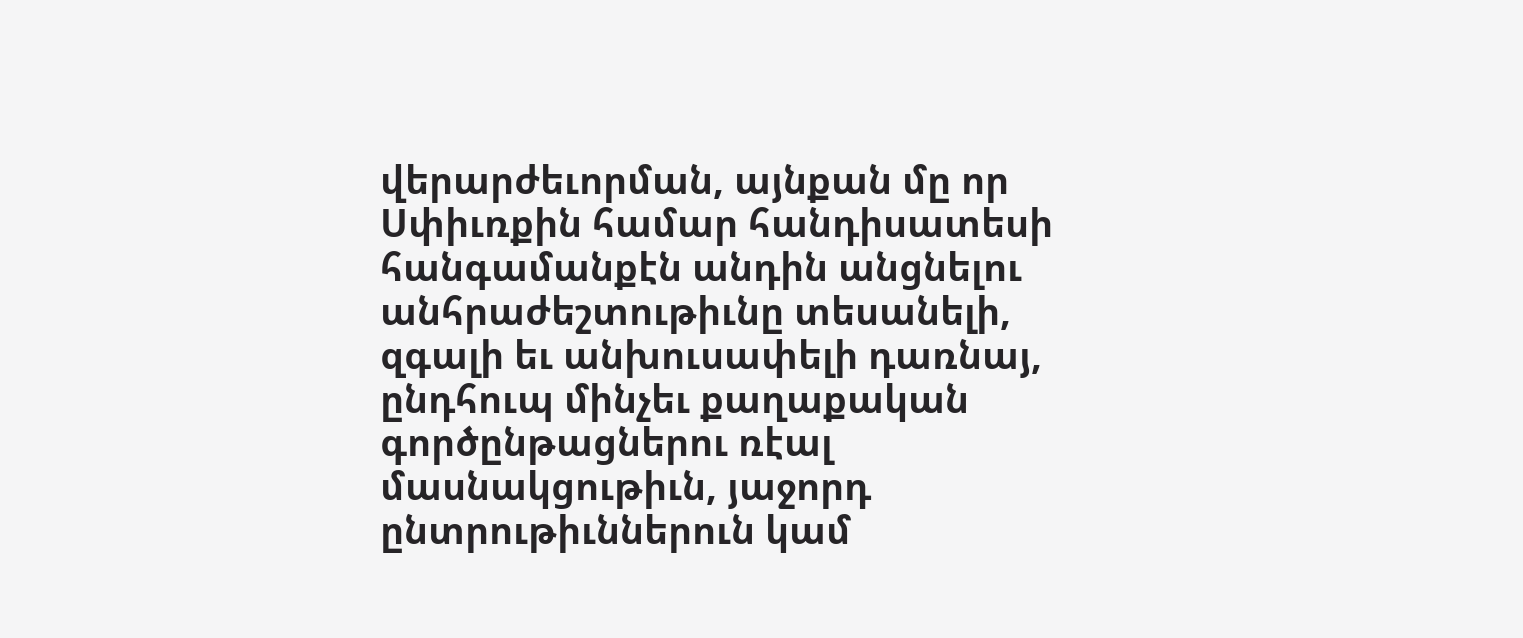վերարժեւորման, այնքան մը որ Սփիւռքին համար հանդիսատեսի հանգամանքէն անդին անցնելու անհրաժեշտութիւնը տեսանելի, զգալի եւ անխուսափելի դառնայ, ընդհուպ մինչեւ քաղաքական գործընթացներու ռէալ մասնակցութիւն, յաջորդ ընտրութիւններուն կամ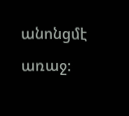անոնցմէ առաջ: